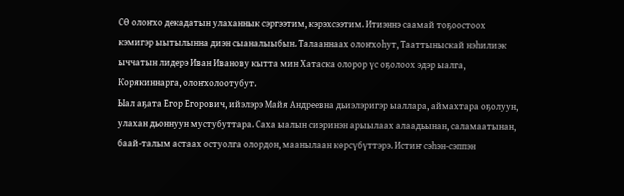СӨ олоҥхо декадатын улаханнык сэргээтим, кэрэхсээтим. Итиэннэ саамай тоҕоостоох кэмигэр ыытылынна диэн сыаналыыбын. Талааннаах олоҥхоһут, Тааттыныскай нэһилиэк ыччатын лидерэ Иван Иванову кытта мин Хатаска олорор үс оҕолоох эдэр ыалга, Корякиннарга, олоҥхолоотубут.
Ыал аҕата Егор Егорович, ийэлэрэ Майя Андреевна дьиэлэригэр ыаллара, аймахтара оҕолуун, улахан дьоннуун мустубуттара. Саха ыалын сиэринэн арыылаах алаадьынан, саламаатынан, баай-талым астаах остуолга олордон, маанылаан көрсүбүттэрэ. Истиҥ сэһэн-сэппэн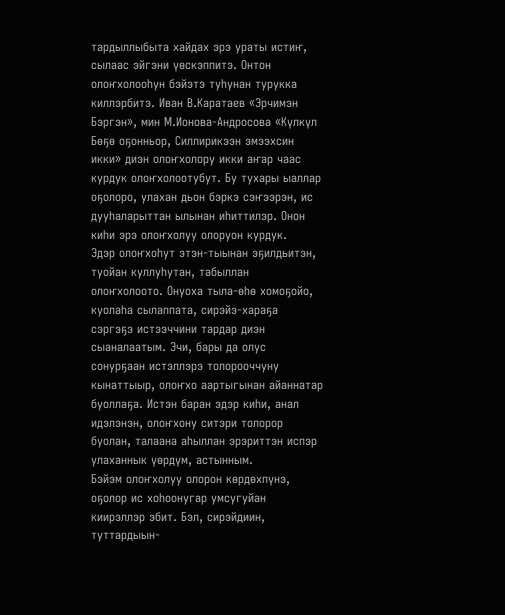тардыллыбыта хайдах эрэ ураты истиҥ, сылаас эйгэни үөскэппитэ. Онтон олоҥхолооһун бэйэтэ туһунан турукка киллэрбитэ. Иван В.Каратаев «Эрчимэн Бэргэн», мин М.Ионова-Андросова «Күлкүл Бөҕө оҕонньор, Силлирикээн эмээхсин икки» диэн олоҥхолору икки аҥар чаас курдук олоҥхолоотубут. Бу тухары ыаллар оҕолоро, улахан дьон бэркэ сэҥээрэн, ис дууһаларыттан ылынан иһиттилэр. Онон киһи эрэ олоҥхолуу олоруон курдук.
Эдэр олоҥхоһут этэн-тыынан эҕилдьитэн, туойан куллуһутан, табыллан олоҥхолоото. Онуоха тыла-өһө хомоҕойо, куолаһа сылаппата, сирэйэ-хараҕа сэргэҕэ истээччини тардар диэн сыаналаатым. Эчи, бары да олус сонурҕаан истэллэрэ толорооччуну кынаттыыр, олоҥхо аартыгынан айаннатар буоллаҕа. Истэн баран эдэр киһи, анал идэлэнэн, олоҥхону ситэри толорор буолан, талаана аһыллан эрэриттэн испэр улаханнык үөрдүм, астынным.
Бэйэм олоҥхолуу олорон көрдөхпүнэ, оҕолор ис хоһоонугар умсугуйан киирэллэр эбит. Бэл, сирэйдиин, туттардыын-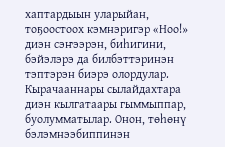хаптардыын уларыйан, тоҕоостоох кэмнэригэр «Ноо!» диэн сэҥээрэн, биһигини, бэйэлэрэ да билбэттэринэн тэптэрэн биэрэ олордулар. Кырачааннары сылайдахтара диэн кылгатаары гыммыппар, буолумматылар. Онон, төһөнү бэлэмнээбиппинэн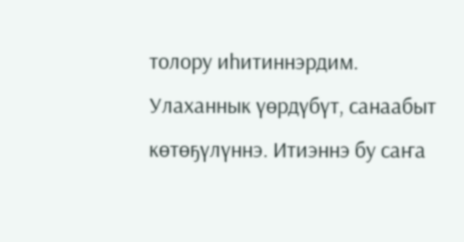толору иһитиннэрдим. Улаханнык үөрдүбүт, санаабыт көтөҕүлүннэ. Итиэннэ бу саҥа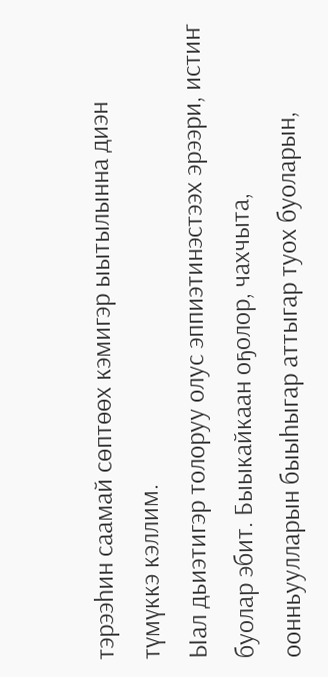тэрээһин саамай сөптөөх кэмигэр ыытылынна диэн түмүккэ кэллим.
Ыал дьиэтигэр толоруу олус эппиэтинэстээх эрээри, истиҥ буолар эбит. Быыкайкаан оҕолор, чахчыта, оонньуулларын быыһыгар аттыгар туох буоларын,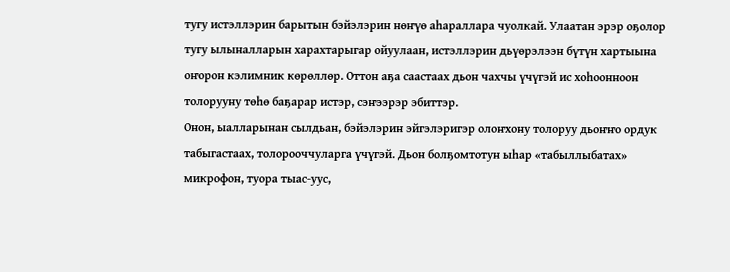тугу истэллэрин барытын бэйэлэрин нөҥүө аһараллара чуолкай. Улаатан эрэр оҕолор тугу ылыналларын харахтарыгар ойуулаан, истэллэрин дьүөрэлээн бүтүн хартыына оҥорон кэлимник көрөллөр. Оттон аҕа саастаах дьон чахчы үчүгэй ис хоһоонноон толорууну төһө баҕарар истэр, сэҥээрэр эбиттэр.
Онон, ыалларынан сылдьан, бэйэлэрин эйгэлэригэр олоҥхону толоруу дьоҥҥо ордук табыгастаах, толорооччуларга үчүгэй. Дьон болҕомтотун ыһар «табыллыбатах» микрофон, туора тыас-уус,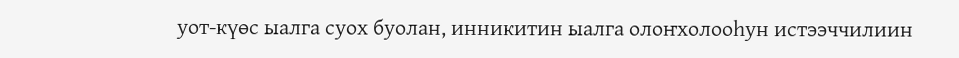уот-күөс ыалга суох буолан, инникитин ыалга олоҥхолооһун истээччилиин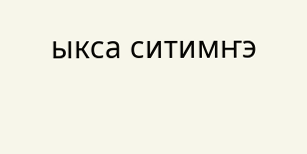ыкса ситимҥэ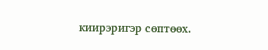киирэригэр сөптөөх.